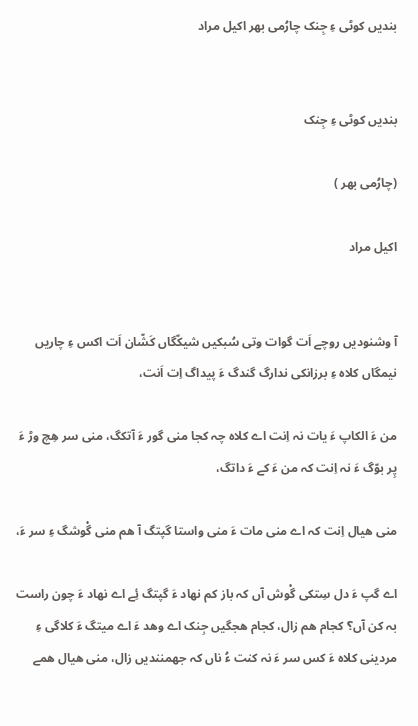بندیں کوٹی ءِ جِنک چارُمی بھر اکیل مراد


بندیں کوٹی ءِ جِنک

(چارُمی بھر )

اکیل مراد


آ وشنودیں روچے اَت گوات وتی سُبکیں شیکّگاں کَشّان اَت اکس ءِ چاریں نیمگاں کلاہ ءِ برزانکی ندارگ گندگ ءَ پیداگ اِت اَنت،

من ءَ الکاپ ءَ یات نہ اِنت اے کلاہ چہ کجا منی گور ءَ آتکگ، منی سر ھِچ وڑ ءَ پِر بوّگ ءَ نہ اِنت کہ من ءَ کے ءَ داتگ،

منی ھیال اِنت کہ اے منی مات ءَ منی واستا گپتگ آ ھم منی گْوشگ ءِ سر ءَ،

اے گپ ءَ دل سِتکی گْوش آں کہ باز کم نھاد ءَ گپتگ ئِے اے نھاد ءَ چون راست بہ کن آں؟ کجام ھم زال، کجام ھجگیں جِنک اے وھد ءَ اے میتگ ءَ کلاگی ءِ مردینی کلاہ ءَ کس سر ءَ نہ کنت ءُ ناں کہ جھمنندیں زال، منی ھیال ھمے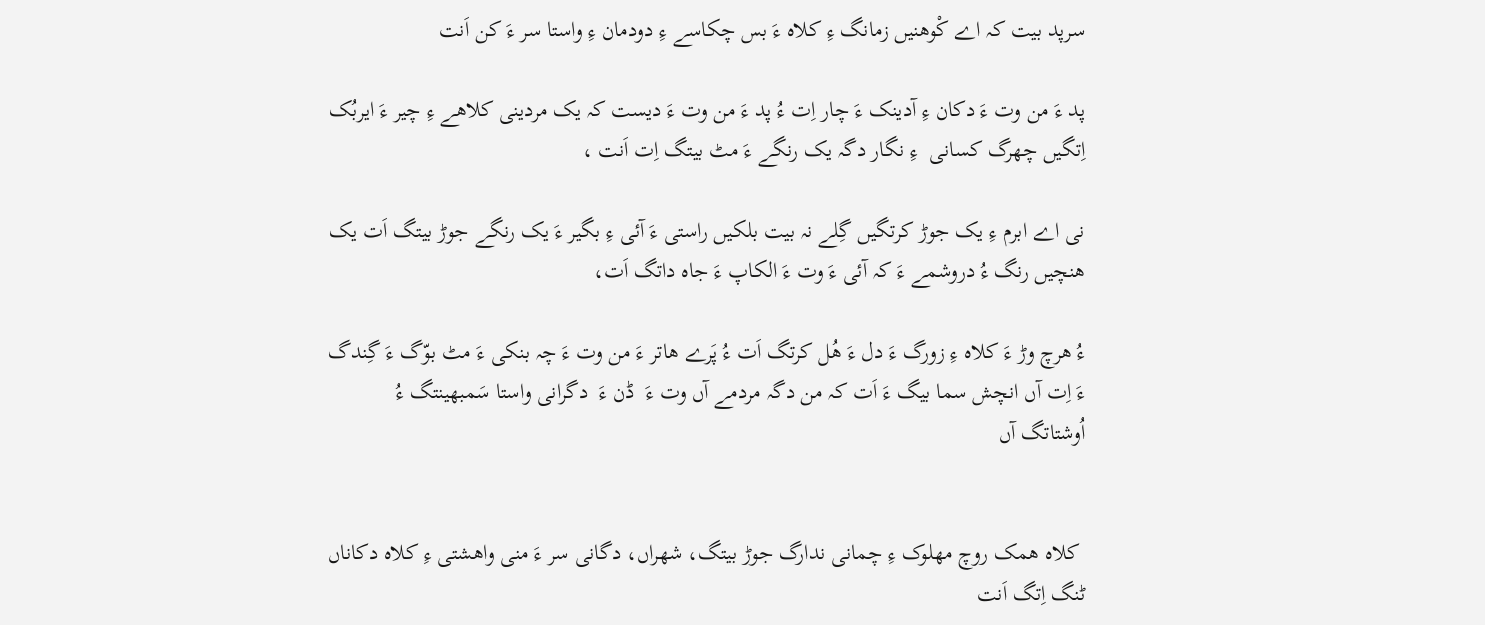سرپد بیت کہ اے کْوھنیں زمانگ ءِ کلاہ ءَ بس چکاسے ءِ دودمان ءِ واستا سر ءَ کن اَنت

پد ءَ من وت ءَ دکان ءِ آدینک ءَ چار اِت ءُ پد ءَ من وت ءَ دیست کہ یک مردینی کلاھے ءِ چیر ءَ ایربُک اِتگیں چھرگ کسانی  ءِ نگار دگہ یک رنگے ءَ مٹ بیتگ اِت اَنت ،

نی اے ابرم ءِ یک جوڑ کرتگیں گِلے نہ بیت بلکیں راستی ءَ آئی ءِ بگیر ءَ یک رنگے جوڑ بیتگ اَت یک ھنچیں رنگ ءُ دروشمے ءَ کہ آئی ءَ وت ءَ الکاپ ءَ جاہ داتگ اَت،

ءُ ھرچ وڑ ءَ کلاہ ءِ زورگ ءَ دل ءَ ھُل کرتگ اَت ءُ پَرے ھاتر ءَ من وت ءَ چہ بنکی ءَ مٹ بوّگ ءَ گِندگ ءَ اِت آں انچش سما بیگ ءَ اَت کہ من دگہ مردمے آں وت ءَ  ڈن ءَ  دگرانی واستا سَمبھینتگ ءُ اُوشتاتگ آں


 کلاہ ھمک روچ مھلوک ءِ چمانی ندارگ جوڑ بیتگ، شھراں، دگانی سر ءَ منی واھشتی ءِ کلاہ دکاناں   ٹنگ اِتگ اَنت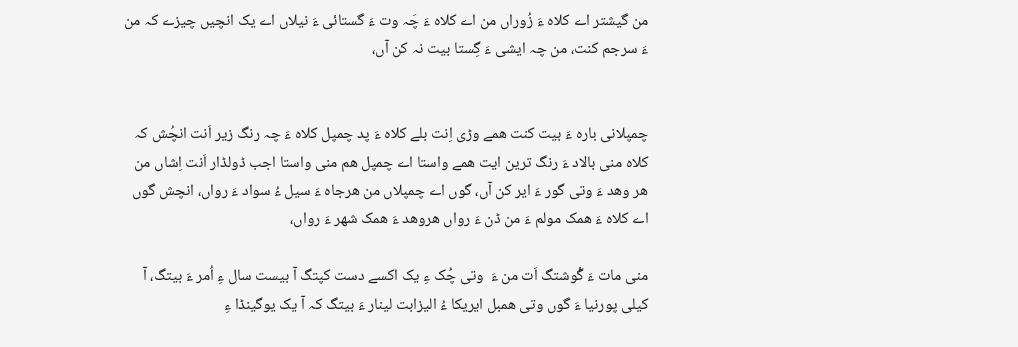من گیشتر اے کلاہ ءَ زُوراں من اے کلاہ ءَ چَہ وت ءَ گستائی ءَ نیلاں اے یک انچیں چیزے کہ من ءَ سرجم کنت، من چہ ایشی ءَ گِستا بیت نہ کن آں،


چمپلانی بارہ ءَ بیت کنت ھمے وڑی اِنت بلے کلاہ ءَ پد چمپل کلاہ ءَ چہ رنگ زیر اَنت انچُش کہ کلاہ منی بالاد ءَ رنگ ترین ایت ھمے واستا اے چمپل ھم منی واستا اجب ڈولڈار اَنت اِشاں من ھر وھد ءَ وتی گور ءَ ایر کن آں، گوں اے چمپلاں من ھرجاہ ءَ سیل ءُ سواد ءَ رواں، انچش گوں اے کلاہ ءَ ھمک مولم ءَ من ڈن ءَ رواں ھروھد ءَ ھمک شھر ءَ رواں،

منی مات ءَ گْوشتگ اَت من ءَ  وتی چُک ءِ یک اکسے دست کپتگ آ بیست سال ءِ اُمر ءَ بیتگ، آ کیلی پورنیا ءَ گوں وتی ھمبل ایریکا ءُ الیزابت لینار ءَ بیتگ کہ آ یک یوگینڈا ءِ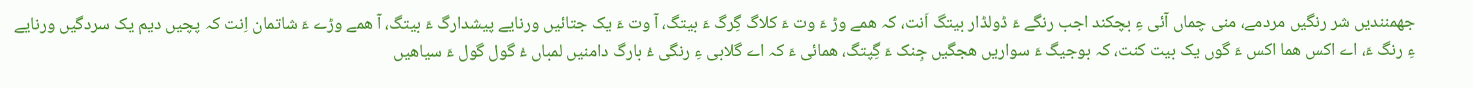جھمنندیں شر رنگیں مردمے، منی چماں آئی ءِ بچکند اجب رنگے ءَ ڈولڈار بیتگ اَنت، کہ ھمے وڑ ءَ وت ءَ کلاگ گِرگ ءَ بیتگ، آ وت ءَ یک جتائیں ورنایے پیشدارگ ءَ بیتگ، آ ھمے وڑے ءَ شاتمان اِنت کہ پچیں دیم یک سردگیں ورنایے ءِ رنگ ءَ، اے اکس ھما اکس ءَ گوں یک بیت کنت، کہ بوجیگ ءَ سواریں ھجگیں جِنک ءَ گِپتگ، ھمائی ءَ کہ اے گلابی ءِ رنگی ءُ بارگ دامنیں لمباں ءُ گول گول ءَ سیاھیں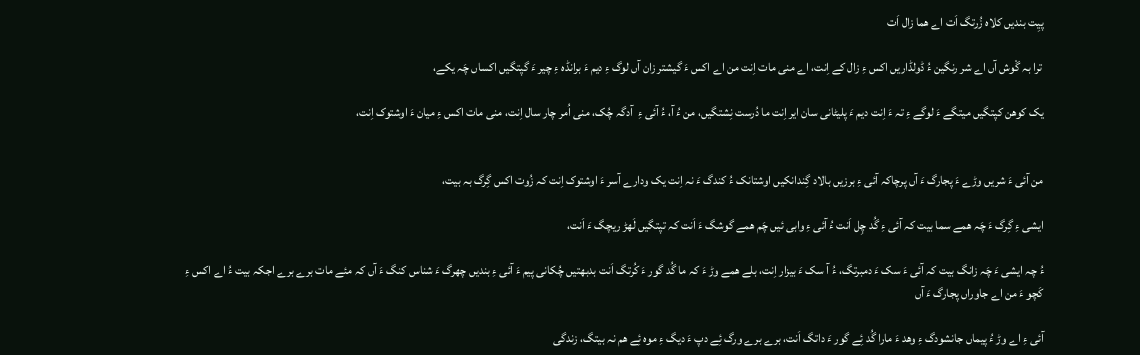پیِت بندیں کلاہ زُرتگ اَت اے ھما زال اَت

 ترا بہ گْوش آں اے شر رنگین ءُ ڈولڈاریں اکس ءِ زال کے اِنت، اے منی مات اِنت من اے اکس ءَ گیشتر زان آں لوگ ءِ دیم ءَ برانڈہ ءِ چیر ءَ گپتگیں اکساں چَہ یکے،

یک کوھن کپتگیں میتگے ءَ لوگے ءِ تہ ءَ اِنت دیم ءَ پلیٹانی سان ایر اِنت ما دُرست نِشتگیں، من ءُ آ، ءُ آئی ءِ  آدگہ چُک، منی اُمر چار سال اِنت، منی مات اکس ءِ میان ءَ اوشتوک اِنت،


من آئی ءَ شریں وڑے ءَ پجارگ ءَ آں پرچاکہ آئی ءِ برزیں بالاد گِندانکیں اوشتانک ءُ کندگ ءَ نہ اِنت یک ودارے آسر ءَ اوشتوک اِنت کہ زُوت اکس گِرگ بہ بیت،

ایشی ءِ گِرگ ءَ چَہ ھمے سما بیت کہ آئی ءِ گُد چِل اَنت ءُ آئی ءِ وابی ئیں چَم ھمے گوشگ ءَ اَنت کہ تپتگیں لَھڑ ریچگ ءَ اَنت،

ءُ چہ ایشی ءَ چَہ زانگ بیت کہ آئی ءَ سک ءَ دمبرتگ، ءُ آ سک ءَ بیزار اِنت، بلے ھمے وڑ ءَ کہ ما گُد گور ءَ کُرتگ اَنت بدبھتیں چُکانی پیم ءَ آئی ءِ بندیں چھرگ ءَ شناس کنگ ءَ آں کہ مئے مات برے برے اجکہ بیت ءُ اے اکس ءِ کَچو ءَ من اے جاوراں پجارگ ءَ آں

آئی ءِ اے وڑ ءُ پیماں جانشودگ ءِ وھد ءَ مارا گُد ئِے گور ءَ داتگ اَنت، برے برے ورگ ئِے دپ ءَ دیگ ءِ موہ ئِے ھم نہ بیتگ، زندگی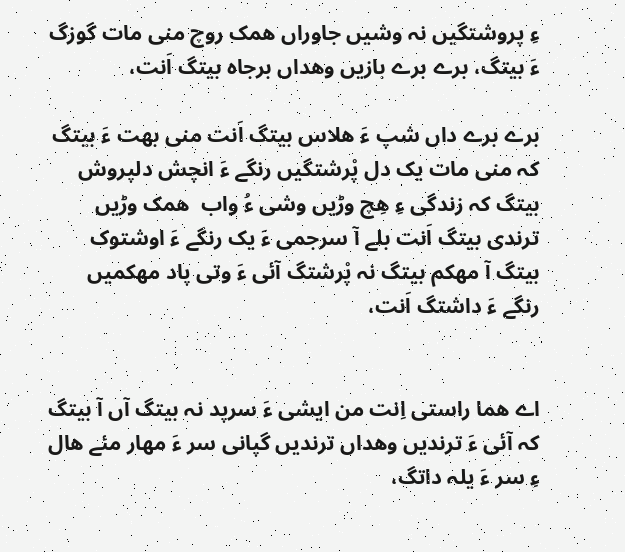ءِ پروشتگیں نہ وشیں جاوراں ھمک روچ منی مات گوزگ ءَ بیتگ، برے برے بازیں وھداں برجاہ بیتگ اَنت،

برے برے داں شپ ءَ ھلاس بیتگ اَنت منی بھت ءَ بیتگ کہ منی مات یک دل پْرشتگیں رنگے ءَ انچش دلپروش بیتگ کہ زندگی ءِ ھِچ وڑیں وشی ءُ واب  ھمک وڑیں ترندی بیتگ اَنت بلے آ سرجمی ءَ یک رنگے ءَ اوشتوک بیتگ آ مھکم بیتگ نہ پْرشتگ آئی ءَ وتی پاد مھکمیں رنگے ءَ داشتگ اَنت،


اے ھما راستی اِنت من ایشی ءَ سرپد نہ بیتگ آں آ بیتگ کہ آئی ءَ ترندیں وھداں ترندیں گپانی سر ءَ مھار مئے ھال ءِ سر ءَ یلہ داتگ،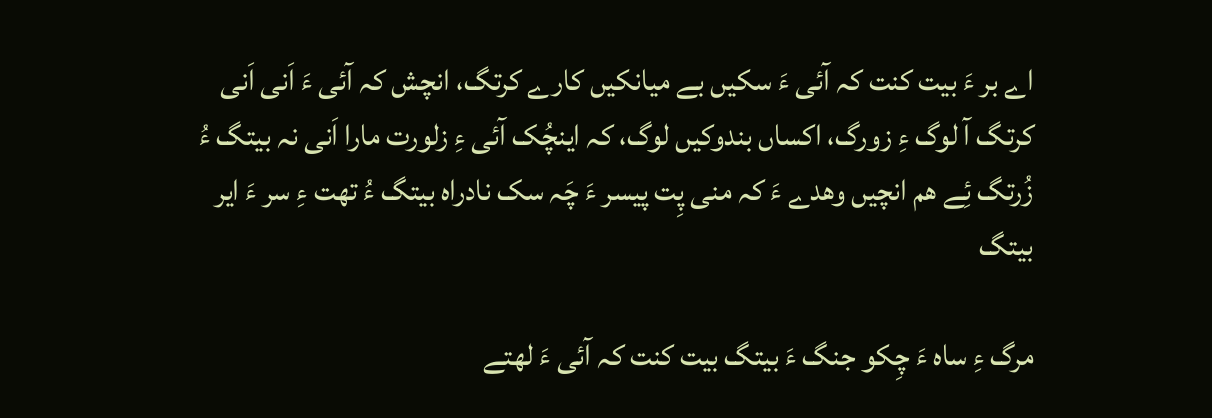اے بر ءَ بیت کنت کہ آئی ءَ سکیں بے میانکیں کارے کرتگ، انچش کہ آئی ءَ اَنی اَنی کرتگ آ لوگ ءِ زورگ، اکساں بندوکیں لوگ، کہ اینچُک آئی ءِ زلورت مارا اَنی نہ بیتگ ءُ زُرتگ ئِے ھم انچیں وھدے ءَ کہ منی پِت پیسر ءَ چَہ سک نادراہ بیتگ ءُ تھت ءِ سر ءَ ایر بیتگ

مرگ ءِ ساہ ءَ چِکو جنگ ءَ بیتگ بیت کنت کہ آئی ءَ لھتے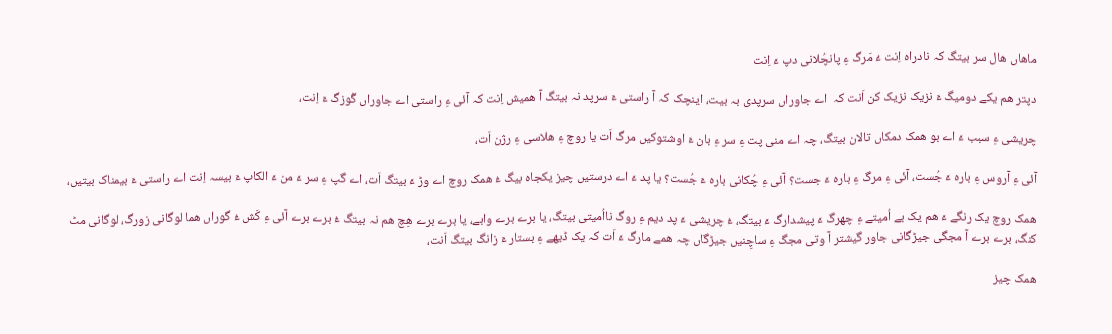ماھاں ھال سر بیتگ کہ نادراہ اِنت ءُ مَرگ ءِ پانچُلانی دپ ءَ اِنت

دپتر ھم یکے دومیگ ءَ نزیک نزیک کن اَنت کہ  اے جاوراں سرپدی بہ بیت، اینچک کہ آ راستی ءَ سرپد نہ بیتگ آ ھمیش اِنت کہ آئی ءِ راستی اے جاوراں گْوزگ ءَ اِنت،

چریشی ءِ سبب ءَ اے بو ھمک دمکاں تالان بیتگ، چہ اے منی پت ءِ سر ءِ بان ءَ اوشتوکیں مرگ اَت یا روچ ءِ ھلاسی ءِ رژن اَت،

آئی ءِ آروس ءِ بارہ ءَ جُست، آئی ءِ مرگ ءِ بارہ ءَ جست؟ آئی ءِ چُکانی بارہ ءَ جُست؟ یا پد ءَ اے درستیں چیز یکجاہ بیگ ءُ ھمک روچ اے وڑ ءَ بیتگ اَت، اے گپ ءِ سر ءَ من ءَ الکاپ ءَ بیسہ اِنت اے راستی ءَ بیمناک بیتیں،

ھمک روچ یک رنگے ءَ ھم یک بے اُمیتے ءِ چھرگ ءَ پیشدارگ ءَ بیتگ، ءُ چریشی ءَ پد دیم ءِ روگ نااُمیتی بیتگ، یا برے برے وابے، یا برے برے ھِچ ھم نہ بیتگ ءُ برے برے آئی ءِ کَش ءُ گوراں ھما لوگانی زورگ، لوگانی مٹ کنگ، برے برے آ مجگی جیڑگانی جاور گیشتر آ وتی مجگ ءِ ساچِنیں جیڑگاں چہ ھمے مارگ ءَ اَت کہ یک ڈیھے ءِ بستار ءَ زانگ بیتگ اَنت،

ھمک چیز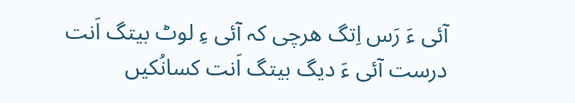آئی ءَ رَس اِتگ ھرچی کہ آئی ءِ لوٹ بیتگ اَنت درست آئی ءَ دیگ بیتگ اَنت کسانُکیں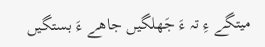میتگے ءِ تہ ءَ جَھلگیں جاھے ءَ بستگیں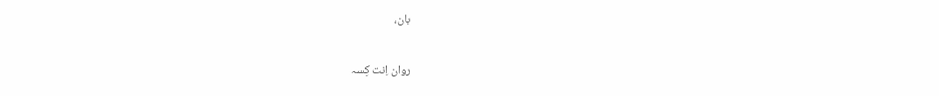بان،

روان اِنت کِسہ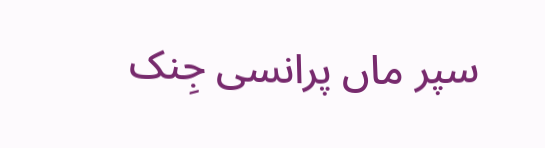سپر ماں پرانسی جِنک